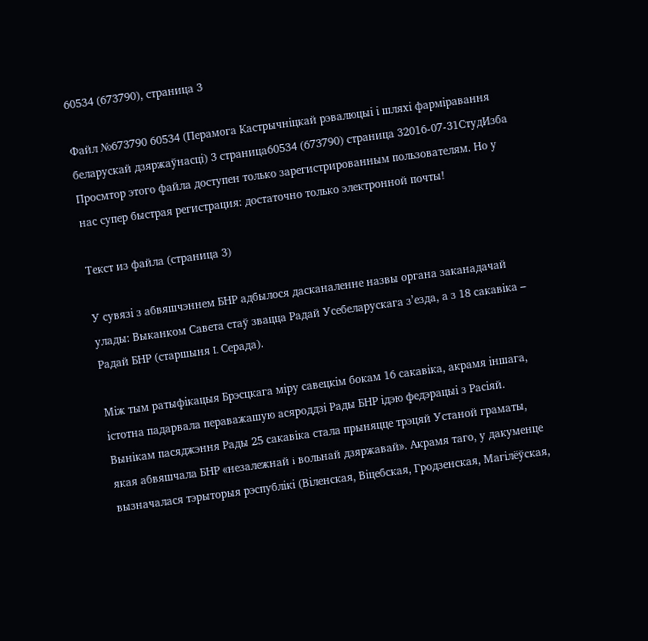60534 (673790), страница 3

Файл №673790 60534 (Перамога Кастрычніцкай рэвалюцыі і шляхі фарміравання беларускай дзяржаўнасці) 3 страница60534 (673790) страница 32016-07-31СтудИзба
Просмтор этого файла доступен только зарегистрированным пользователям. Но у нас супер быстрая регистрация: достаточно только электронной почты!

Текст из файла (страница 3)

У сувязi з абвяшчэннем БНР адбылося дасканаленне назвы органа заканадачай улады: Выканком Савета стаў звацца Радай Усебеларускага з’езда, а з 18 сакавiка – Радай БНР (старшыня I. Серада).

Мiж тым ратыфiкацыя Брэсцкага міру савецкiм бокам 16 сакавiка, акрамя iншага, iстотна падарвала пераважашую асяроддзi Рады БНР iдэю федэрацыi з Расiяй. Вынiкам пасяджэння Рады 25 сакавiка стала прыняцце трэцяй Устаной граматы, якая абвяшчала БНР «незалежнай i вольнай дзяржавай». Акрамя таго, у дакуменце вызначалася тэрыторыя рэспублiкi (Віленская, Віцебская, Гродзенская, Магілёўская,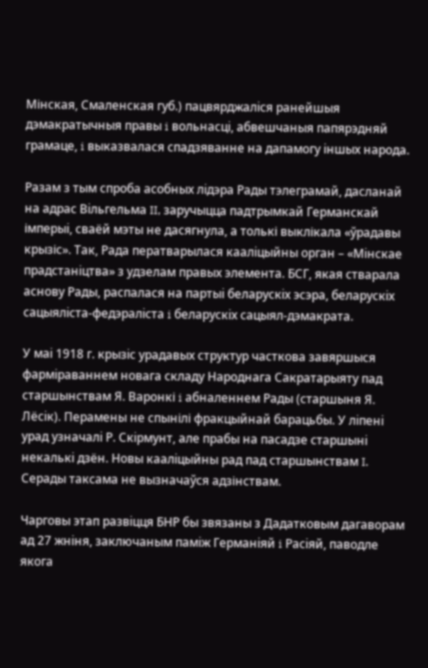Мінская, Смаленская губ.) пацвярджалiся ранейшыя дэмакратычныя правы i вольнасцi, абвешчаныя папярэдняй грамаце, i выказвалася спадзяванне на дапамогу iншых народа.

Разам з тым спроба асобных лiдэра Рады тэлеграмай, дасланай на адрас Вiльгельма II, заручыцца падтрымкай Германскай імперыi, сваёй мэты не дасягнула, а толькі выклікала «ўрадавы крызіс». Так, Рада ператварылася каалiцыйны орган – «Мiнскае прадстанiцтва» з удзелам правых элемента. БСГ, якая стварала аснову Рады, распалася на партыi беларускiх эсэра, беларускiх сацыялiста-федэралiста i беларускiх сацыял-дэмакрата.

У маi 1918 г. крызiс урадавых структур часткова завяршыся фармiраваннем новага складу Народнага Сакратарыяту пад старшынствам Я. Варонкі i абналеннем Рады (старшыня Я. Лёсiк). Перамены не спынілі фракцыйнай барацьбы. У лiпенi урад узначалi Р. Скiрмунт, але прабы на пасадзе старшынi некалькi дзён. Новы каалiцыйны рад пад старшынствам I. Серады таксама не вызначаўся адзінствам.

Чарговы этап развiцця БНР бы звязаны з Дадатковым дагаворам ад 27 жнiня, заключаным памiж Германiяй i Расiяй, паводле якога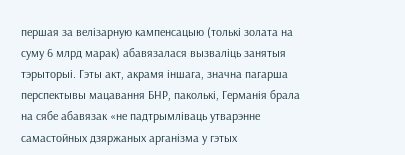першая за велiзарную кампенсацыю (толькі золата на суму 6 млрд марак) абавязалася вызваліць занятыя тэрыторыі. Гэты акт, акрамя iншага, значна пагарша перспектывы мацавання БНР, паколькi, Германiя брала на сябе абавязак «не падтрымлiваць утварэнне самастойных дзяржаных арганiзма у гэтых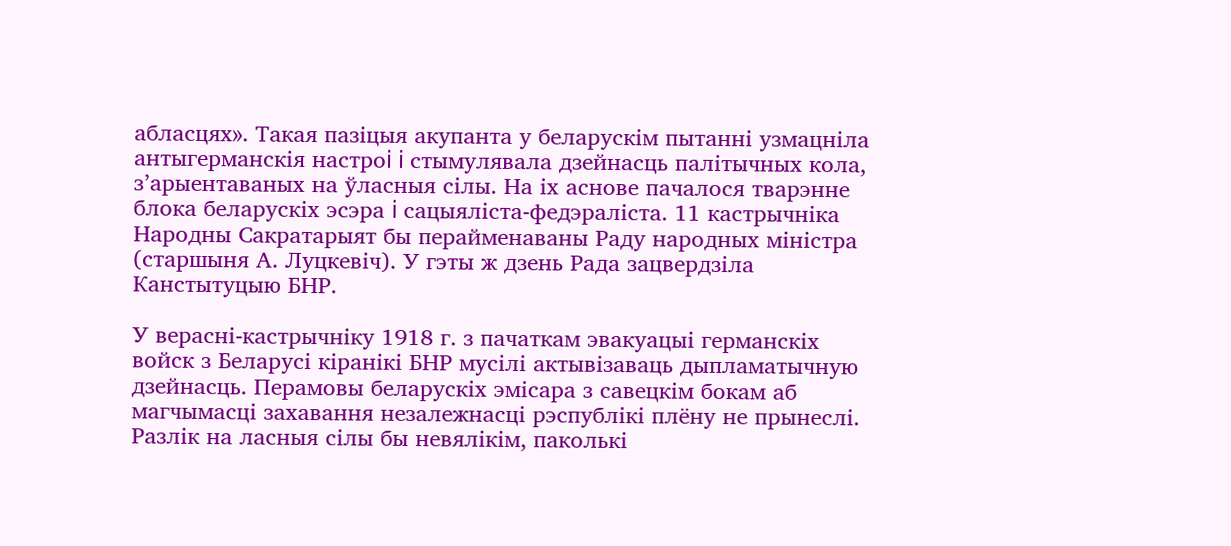абласцях». Такая пазiцыя акупанта у беларускiм пытаннi узмацнiла антыгерманскiя настроi i стымулявала дзейнасць палiтычных кола, з’арыентаваных на ўласныя сiлы. На iх аснове пачалося тварэнне блока беларускiх эсэра i сацыялiста-федэралiста. 11 кастрычнiка Народны Сакратарыят бы перайменаваны Раду народных мiнiстра (старшыня А. Луцкевiч). У гэты ж дзень Рада зацвердзiла Канстытуцыю БНР.

У верасні-кастрычніку 1918 г. з пачаткам эвакуацыi германскiх войск з Беларусі кiранiкi БНР мусiлi актывiзаваць дыпламатычную дзейнасць. Перамовы беларускiх эмiсара з савецкiм бокам аб магчымасцi захавання незалежнасцi рэспублiкi плёну не прынеслі. Разлiк на ласныя сiлы бы невялiкiм, паколькi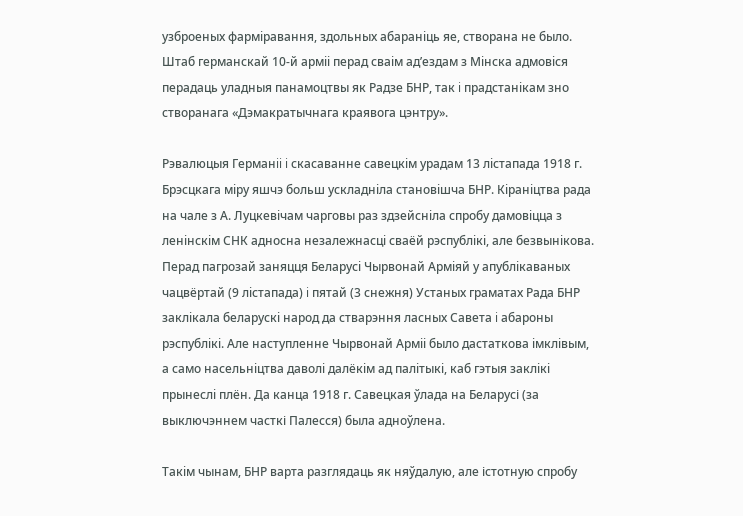узброеных фармiравання, здольных абаранiць яе, створана не было. Штаб германскай 10-й армii перад сваiм ад’ездам з Мiнска адмовiся перадаць уладныя панамоцтвы як Радзе БНР, так i прадстанiкам зно створанага «Дэмакратычнага краявога цэнтру».

Рэвалюцыя Германii i скасаванне савецкiм урадам 13 лiстапада 1918 г. Брэсцкага мiру яшчэ больш ускладнiла становiшча БНР. Кiранiцтва рада на чале з А. Луцкевiчам чарговы раз здзейснiла спробу дамовiцца з ленiнскiм СНК адносна незалежнасцi сваёй рэспублiкi, але безвынiкова. Перад пагрозай заняцця Беларусi Чырвонай Армiяй у апублiкаваных чацвёртай (9 лiстапада) i пятай (3 снежня) Устаных граматах Рада БНР заклiкала беларускi народ да стварэння ласных Савета i абароны рэспублiкi. Але наступленне Чырвонай Армii было дастаткова iмклiвым, а само насельнiцтва даволi далёкiм ад палiтыкi, каб гэтыя заклiкi прынеслi плён. Да канца 1918 г. Савецкая ўлада на Беларусі (за выключэннем часткі Палесся) была адноўлена.

Такiм чынам, БНР варта разглядаць як няўдалую, але істотную спробу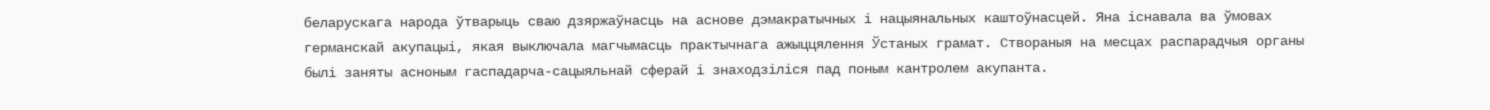беларускага народа ўтварыць сваю дзяржаўнасць на аснове дэмакратычных і нацыянальных каштоўнасцей. Яна iснавала ва ўмовах германскай акупацыi, якая выключала магчымасць практычнага ажыццялення Ўстаных грамат. Створаныя на месцах распарадчыя органы былі заняты асноным гаспадарча-сацыяльнай сферай і знаходзіліся пад поным кантролем акупанта.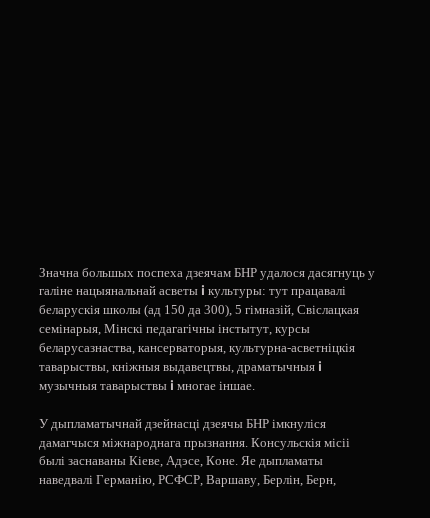Значна большых поспеха дзеячам БНР удалося дасягнуць у галiне нацыянальнай асветы i культуры: тут працавалi беларускiя школы (ад 150 да 300), 5 гiмназiй, Свiслацкая семiнарыя, Мiнскi педагагiчны iнстытут, курсы беларусазнаства, кансерваторыя, культурна-асветнiцкiя таварыствы, кнiжныя выдавецтвы, драматычныя i музычныя таварыствы i многае iншае.

У дыпламатычнай дзейнасцi дзеячы БНР iмкнулiся дамагчыся мiжнароднага прызнання. Консульскiя мiсii былi заснаваны Кiеве, Адэсе, Коне. Яе дыпламаты наведвалi Германiю, РСФСР, Варшаву, Берлiн, Берн,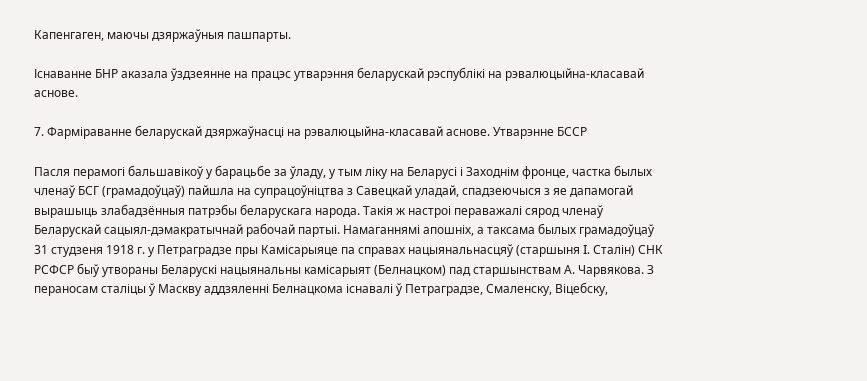Капенгаген, маючы дзяржаўныя пашпарты.

Існаванне БНР аказала ўздзеянне на працэс утварэння беларускай рэспублікі на рэвалюцыйна-класавай аснове.

7. Фарміраванне беларускай дзяржаўнасці на рэвалюцыйна-класавай аснове. Утварэнне БССР

Пасля перамогі бальшавікоў у барацьбе за ўладу, у тым ліку на Беларусі і Заходнім фронце, частка былых членаў БСГ (грамадоўцаў) пайшла на супрацоўніцтва з Савецкай уладай, спадзеючыся з яе дапамогай вырашыць злабадзённыя патрэбы беларускага народа. Такія ж настроі пераважалі сярод членаў Беларускай сацыял-дэмакратычнай рабочай партыі. Намаганнямі апошніх, а таксама былых грамадоўцаў 31 студзеня 1918 г. у Петраградзе пры Камісарыяце па справах нацыянальнасцяў (старшыня I. Сталін) СНК РСФСР быў утвораны Беларускі нацыянальны камісарыят (Белнацком) пад старшынствам А. Чарвякова. З пераносам сталіцы ў Маскву аддзяленні Белнацкома існавалі ў Петраградзе, Смаленску, Віцебску,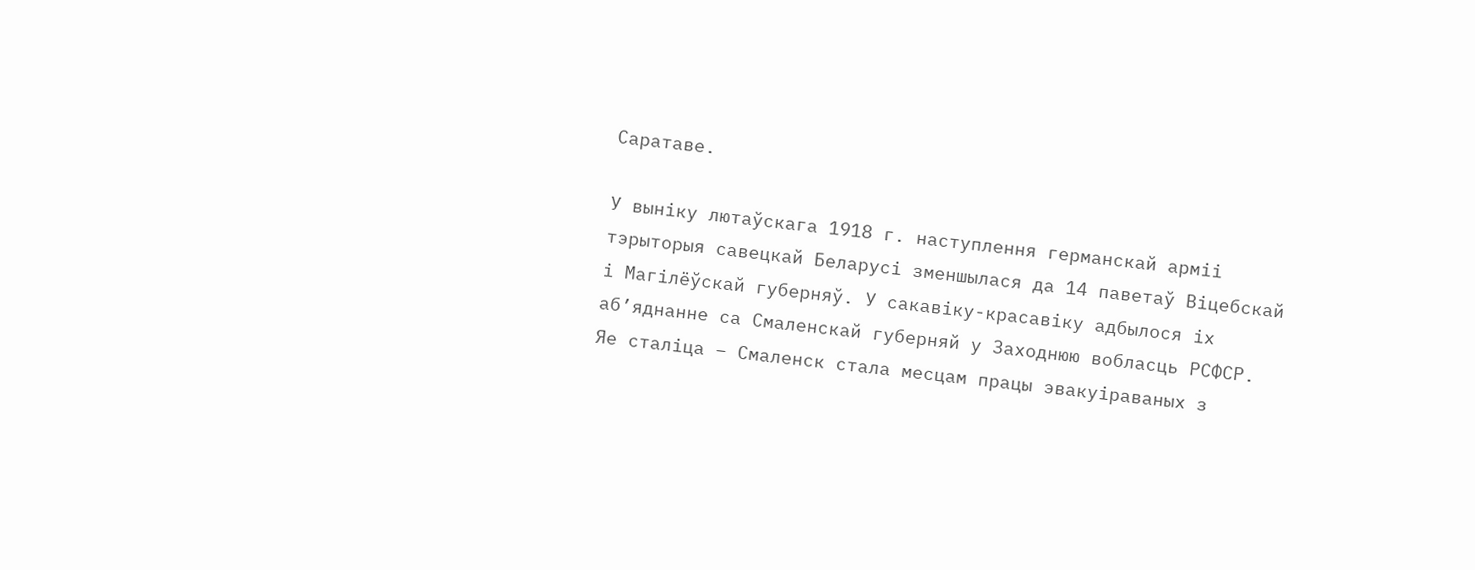Саратаве.

У выніку лютаўскага 1918 г. наступлення германскай арміі тэрыторыя савецкай Беларусі зменшылася да 14 паветаў Віцебскай і Магілёўскай губерняў. У сакавіку-красавіку адбылося іх аб’яднанне са Смаленскай губерняй у Заходнюю вобласць РСФСР. Яе сталіца – Смаленск стала месцам працы эвакуіраваных з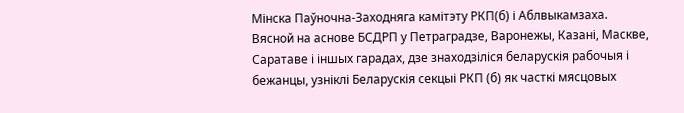Мінска Паўночна-Заходняга камітэту РКП(б) і Аблвыкамзаха. Вясной на аснове БСДРП у Петраградзе, Варонежы, Казані, Маскве, Саратаве і іншых гарадах, дзе знаходзіліся беларускія рабочыя і бежанцы, узніклі Беларускія секцыі РКП (б) як часткі мясцовых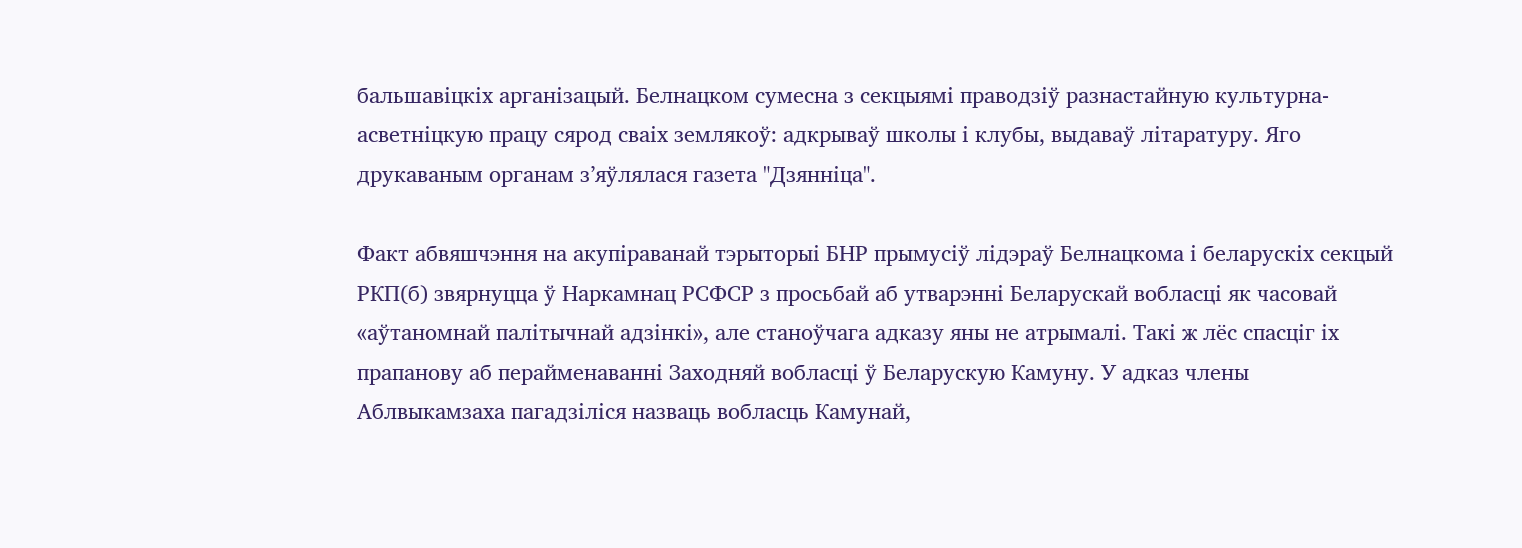бальшавіцкіх арганізацый. Белнацком сумесна з секцыямі праводзіў разнастайную культурна-асветніцкую працу сярод сваіх землякоў: адкрываў школы і клубы, выдаваў літаратуру. Яго друкаваным органам з’яўлялася газета "Дзянніца".

Факт абвяшчэння на акупіраванай тэрыторыі БНР прымусіў лідэраў Белнацкома і беларускіх секцый РКП(б) звярнуцца ў Наркамнац РСФСР з просьбай аб утварэнні Беларускай вобласці як часовай «аўтаномнай палітычнай адзінкі», але станоўчага адказу яны не атрымалі. Такі ж лёс спасціг іх прапанову аб перайменаванні Заходняй вобласці ў Беларускую Камуну. У адказ члены Аблвыкамзаха пагадзіліся назваць вобласць Камунай,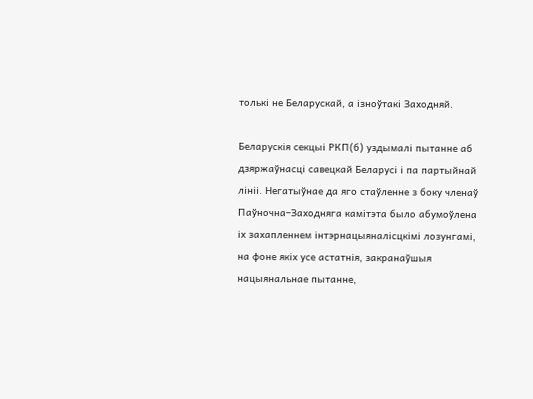толькі не Беларускай, а ізноўтакі Заходняй.

Беларускія секцыі РКП(б) уздымалі пытанне аб дзяржаўнасці савецкай Беларусі і па партыйнай лініі. Негатыўнае да яго стаўленне з боку членаў Паўночна–Заходняга камітэта было абумоўлена іх захапленнем інтэрнацыяналісцкімі лозунгамі, на фоне якіх усе астатнія, закранаўшыя нацыянальнае пытанне,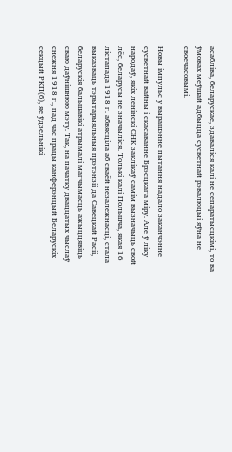асабліва, беларускае, здаваліся калі не сепаратысцкімі, то ва ўмовах меўшай адбыцца сусветнай рэвалюцыі яўна не своечасовымі.

Новы імпульс у вырашэнне пытання надало заканчэнне сусветнай вайны і скасаванне Брэсцкага міру. Але ў ліку народаў, якіх ленінскі СНК заклікаў самім вызначыць свой лёс, беларусы не значыліся. Толькі калі Польшча, якая 16 лістапада 1918 г. абвясціла аб сваёй незалежнасці, стала выказваць тэрытарыяльныя прэтэнзіі да Савецкай Расіі, беларускія бальшавікі атрымалі магчымасць ажыццявіць сваю даўнішнюю мэту. Так, на пачатку дваццатых чыслаў снежня 1918 г., пад час працы канферэнцый Беларускіх секцый РКП(б), яе ўдзельнікі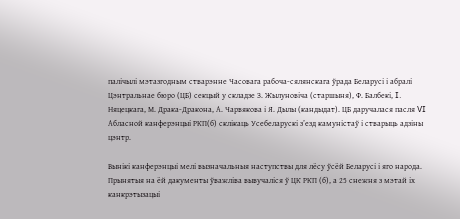палічылі мэтазгодным стварэнне Часовага рабоча-сялянскага ўрада Беларусі і абралі Цэнтральнае бюро (ЦБ) секцый у складзе З. Жылуновіча (старшыня), Ф. Балбекі, I. Няцецкага, М. Драка-Дракона, А. Чарвякова і Я. Дылы (кандыдат). ЦБ даручалася пасля VI Абласной канферэнцыі РКП(б) склікаць Усебеларускі з’езд камуністаў і стварыць адзіны цэнтр.

Вынікі канферэнцыі мелі вызначальныя наступствы для лёсу ўсёй Беларусі і яго народа. Прынятыя на ёй дакументы ўважліва вывучаліся ў ЦК РКП (б), а 25 снежня з мэтай іх канкрэтызацыі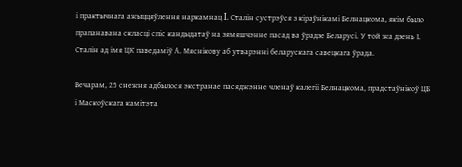і практычнага ажыццяўлення наркамнац I. Сталін сустрэўся з кіраўнікамі Белнацкома, якім было прапанавана скласці спіс кандыдатаў на зямяшчэнне пасад ва ўрадзе Беларусі. У той жа дзень І. Сталін ад імя ЦК паведаміў А. Мяснікову аб утварэнні беларускага савецкага ўрада.

Вечарам, 25 снежня адбылося экстранае пасяджэнне членаў калегіі Белнацкома, прадстаўнікоў ЦБ і Маскоўскага камітэта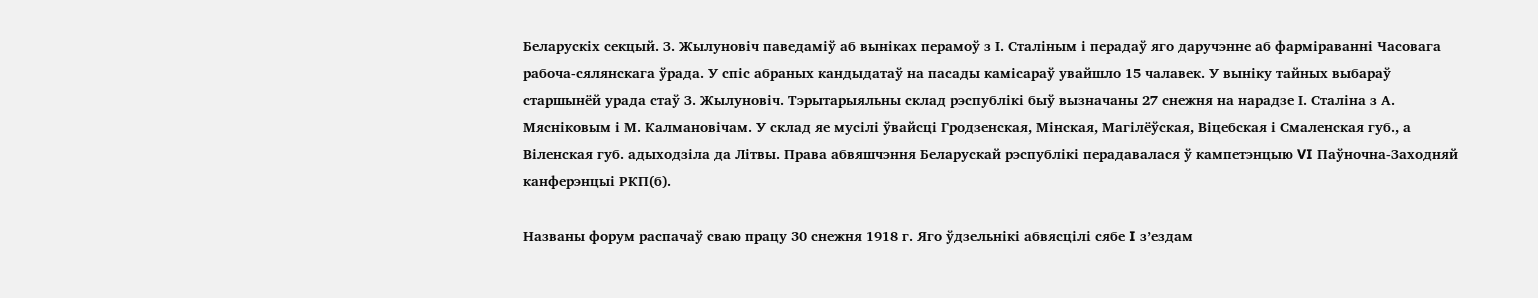Беларускіх секцый. З. Жылуновіч паведаміў аб выніках перамоў з І. Сталіным і перадаў яго даручэнне аб фарміраванні Часовага рабоча-сялянскага ўрада. У спіс абраных кандыдатаў на пасады камісараў увайшло 15 чалавек. У выніку тайных выбараў старшынёй урада стаў З. Жылуновіч. Тэрытарыяльны склад рэспублікі быў вызначаны 27 снежня на нарадзе І. Сталіна з А. Мясніковым і М. Калмановічам. У склад яе мусілі ўвайсці Гродзенская, Мінская, Магілёўская, Віцебская і Смаленская губ., а Віленская губ. адыходзіла да Літвы. Права абвяшчэння Беларускай рэспублікі перадавалася ў кампетэнцыю VI Паўночна-Заходняй канферэнцыі РКП(б).

Названы форум распачаў сваю працу 30 снежня 1918 г. Яго ўдзельнікі абвясцілі сябе I з’ездам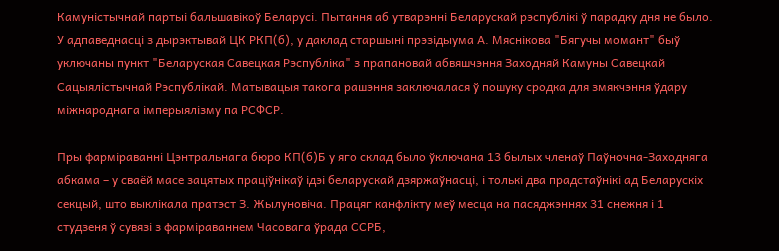Камуністычнай партыі бальшавікоў Беларусі. Пытання аб утварэнні Беларускай рэспублікі ў парадку дня не было. У адпаведнасці з дырэктывай ЦК РКП(б), у даклад старшыні прэзідыума А. Мяснікова "Бягучы момант" быў уключаны пункт "Беларуская Савецкая Рэспубліка" з прапановай абвяшчэння Заходняй Камуны Савецкай Сацыялістычнай Рэспублікай. Матывацыя такога рашэння заключалася ў пошуку сродка для змякчэння ўдару міжнароднага імперыялізму па РСФСР.

Пры фарміраванні Цэнтральнага бюро КП(б)Б у яго склад было ўключана 13 былых членаў Паўночна-Заходняга абкама – у сваёй масе зацятых праціўнікаў ідэі беларускай дзяржаўнасці, і толькі два прадстаўнікі ад Беларускіх секцый, што выклікала пратэст З. Жылуновіча. Працяг канфлікту меў месца на пасяджэннях 31 снежня і 1 студзеня ў сувязі з фарміраваннем Часовага ўрада ССРБ,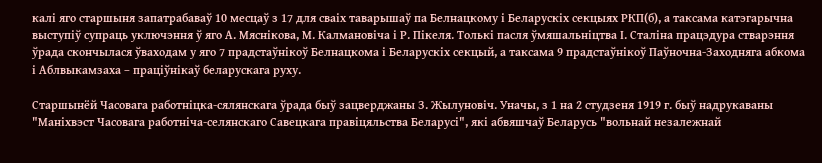калі яго старшыня запатрабаваў 10 месцаў з 17 для сваіх таварышаў па Белнацкому і Беларускіх секцыях РКП(б), а таксама катэгарычна выступіў супраць уключэння ў яго А. Мяснікова, М. Калмановіча і Р. Пікеля. Толькі пасля ўмяшальніцтва І. Сталіна працэдура стварэння ўрада скончылася ўваходам у яго 7 прадстаўнікоў Белнацкома і Беларускіх секцый, а таксама 9 прадстаўнікоў Паўночна-Заходняга абкома і Аблвыкамзаха – праціўнікаў беларускага руху.

Старшынёй Часовага работніцка-сялянскага ўрада быў зацверджаны З. Жылуновіч. Уначы, з 1 на 2 студзеня 1919 г. быў надрукаваны "Маніхвэст Часовага работніча-селянскаго Савецкага правіцяльства Беларусі", які абвяшчаў Беларусь "вольнай незалежнай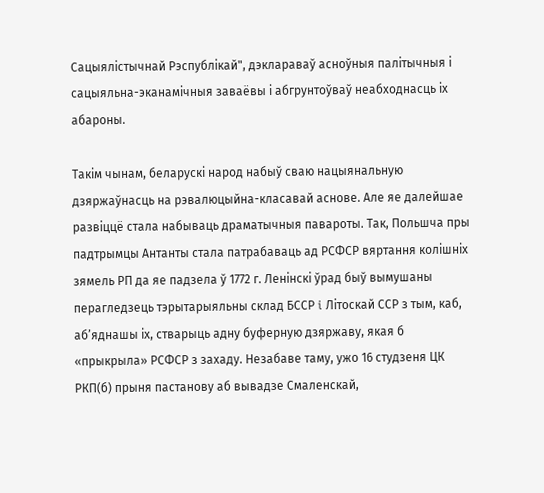Сацыялістычнай Рэспублікай", дэклараваў асноўныя палітычныя і сацыяльна-эканамічныя заваёвы і абгрунтоўваў неабходнасць іх абароны.

Такім чынам, беларускі народ набыў сваю нацыянальную дзяржаўнасць на рэвалюцыйна-класавай аснове. Але яе далейшае развіццё стала набываць драматычныя павароты. Так, Польшча пры падтрымцы Антанты стала патрабаваць ад РСФСР вяртання колішніх зямель РП да яе падзела ў 1772 г. Ленінскі ўрад быў вымушаны перагледзець тэрытарыяльны склад БССР i Лiтоскай ССР з тым, каб, аб’яднашы iх, стварыць адну буферную дзяржаву, якая б «прыкрыла» РСФСР з захаду. Незабаве таму, ужо 16 студзеня ЦК РКП(б) прыня пастанову аб вывадзе Смаленскай,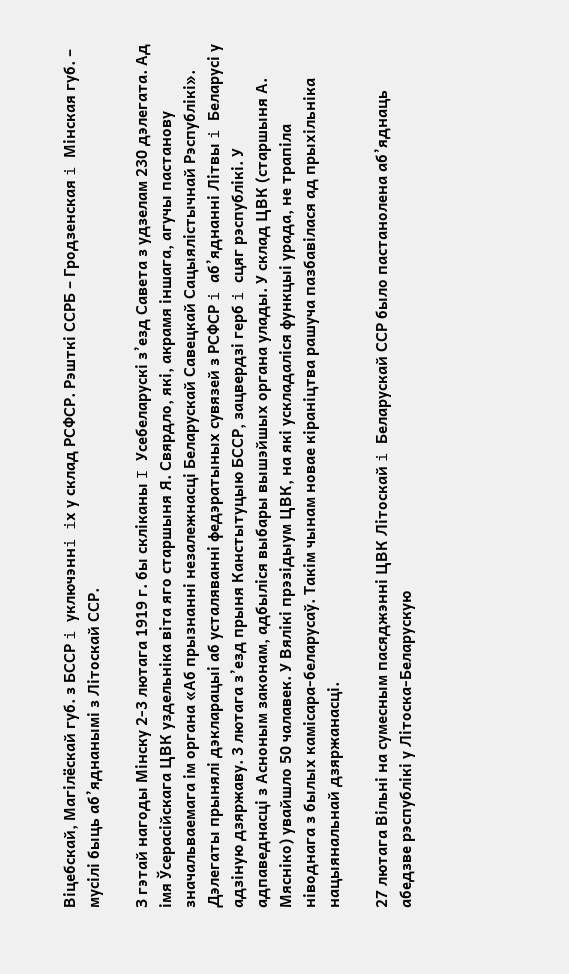Вiцебскай, Магiлёскай губ. з БССР i уключэннi iх у склад РСФСР. Рэшткi ССРБ – Гродзенская i Мiнская губ. – мусiлi быць аб’яднанымi з Лiтоскай ССР.

З гэтай нагоды Мiнску 2-3 лютага 1919 г. бы склiканы I Усебеларускi з’езд Савета з удзелам 230 дэлегата. Ад iмя Ўсерасiйскага ЦВК уздельнiка вiта яго старшыня Я. Свярдло, якi, акрамя iншага, агучы пастанову значальваемага iм органа «Аб прызнаннi незалежнасцi Беларускай Савецкай Сацыялiстычнай Рэспублiкi». Дэлегаты прынялi дэкларацыi аб усталяваннi федэратыных сувязей з РСФСР i аб’яднаннi Лiтвы i Беларусi у адзiную дзяржаву. 3 лютага з’езд прыня Канстытуцыю БССР, зацвердзi герб i сцяг рэспублiкi. У адпаведнасцi з Асноным законам, адбылiся выбары вышэйшых органа улады. У склад ЦВК (старшыня А. Мяснiко) увайшло 50 чалавек. У Вялiкi прэзiдыум ЦВК, на якi ускладалiся функцыi урада, не трапiла нiводнага з былых камiсара-беларусаў. Такiм чынам новае кiранiцтва рашуча пазбавiлася ад прыхiльнiка нацыянальнай дзяржанасцi.

27 лютага Вiльнi на сумесным пасяджэннi ЦВК Лiтоскай i Беларускай ССР было пастанолена аб’яднаць абедзве рэспублiкi у Лiтоска-Беларускую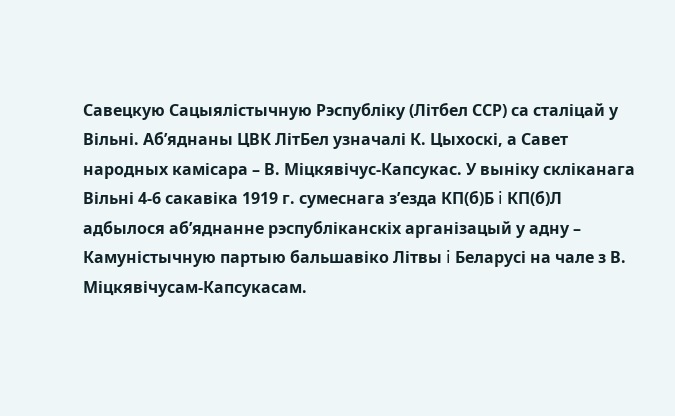Савецкую Сацыялiстычную Рэспублiку (Лiтбел ССР) са сталiцай у Вiльнi. Аб’яднаны ЦВК ЛiтБел узначалi К. Цыхоскi, а Савет народных камiсара – В. Мiцкявiчус-Капсукас. У вынiку склiканага Вiльнi 4-6 cакавiка 1919 г. сумеснага з’езда КП(б)Б i КП(б)Л адбылося аб’яднанне рэспублiканскiх арганiзацый у адну – Камунiстычную партыю бальшавiко Лiтвы i Беларусi на чале з В. Мiцкявiчусам-Капсукасам.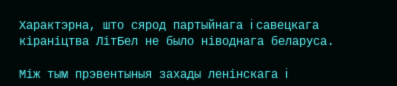Характэрна, што сярод партыйнага i савецкага кiранiцтва ЛiтБел не было нiводнага беларуса.

Мiж тым прэвентыныя захады ленiнскага i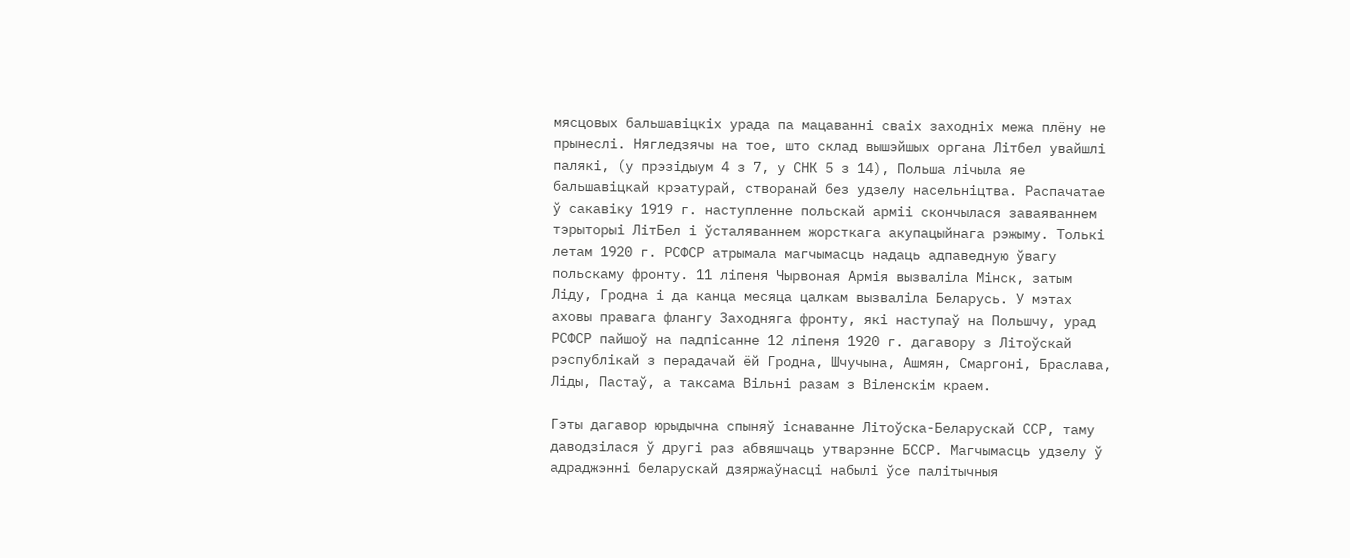мясцовых бальшавiцкiх урада па мацаваннi сваiх заходнiх межа плёну не прынеслi. Нягледзячы на тое, што склад вышэйшых органа Лiтбел увайшлi палякi, (у прэзiдыум 4 з 7, у СНК 5 з 14), Польша лiчыла яе бальшавiцкай крэатурай, створанай без удзелу насельнiцтва. Распачатае ў сакавіку 1919 г. наступленне польскай арміі скончылася заваяваннем тэрыторыі ЛітБел і ўсталяваннем жорсткага акупацыйнага рэжыму. Толькі летам 1920 г. РСФСР атрымала магчымасць надаць адпаведную ўвагу польскаму фронту. 11 лiпеня Чырвоная Армія вызваліла Мiнск, затым Лiду, Гродна і да канца месяца цалкам вызваліла Беларусь. У мэтах аховы правага флангу Заходняга фронту, які наступаў на Польшчу, урад РСФСР пайшоў на падпісанне 12 ліпеня 1920 г. дагавору з Літоўскай рэспублікай з перадачай ёй Гродна, Шчучына, Ашмян, Смаргоні, Браслава, Ліды, Пастаў, а таксама Вільні разам з Віленскім краем.

Гэты дагавор юрыдычна спыняў існаванне Літоўска-Беларускай ССР, таму даводзілася ў другі раз абвяшчаць утварэнне БССР. Магчымасць удзелу ў адраджэнні беларускай дзяржаўнасці набылі ўсе палiтычныя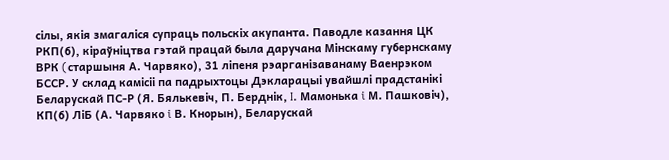сiлы, якія змагаліся супраць польскіх акупанта. Паводле казання ЦК РКП(б), кіраўніцтва гэтай працай была даручана Мiнскаму губернскаму ВРК (cтаршыня А. Чарвяко), 31 лiпеня рэарганізаванаму Ваенрэком БССР. У склад камiсii па падрыхтоцы Дэкларацыi увайшлi прадстанiкi Беларускай ПС-Р (Я. Бялькевiч, П. Берднiк, I. Мамонька i М. Пашковiч), КП(б) ЛiБ (А. Чарвяко i В. Кнорын), Беларускай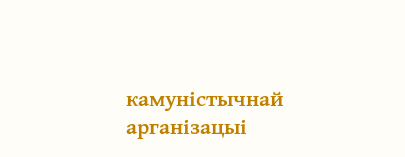камуністычнай арганізацыі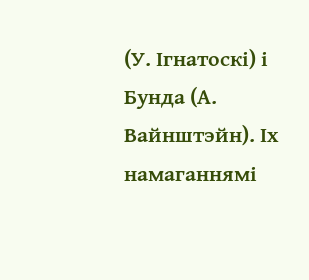(У. Iгнатоскi) і Бунда (А. Вайнштэйн). Іх намаганнямі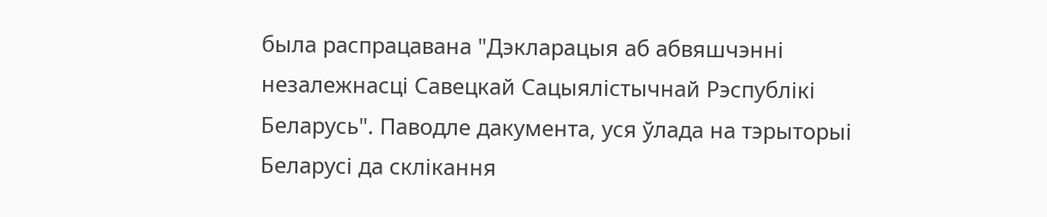была распрацавана "Дэкларацыя аб абвяшчэнні незалежнасці Савецкай Сацыялістычнай Рэспублікі Беларусь". Паводле дакумента, уся ўлада на тэрыторыі Беларусі да склікання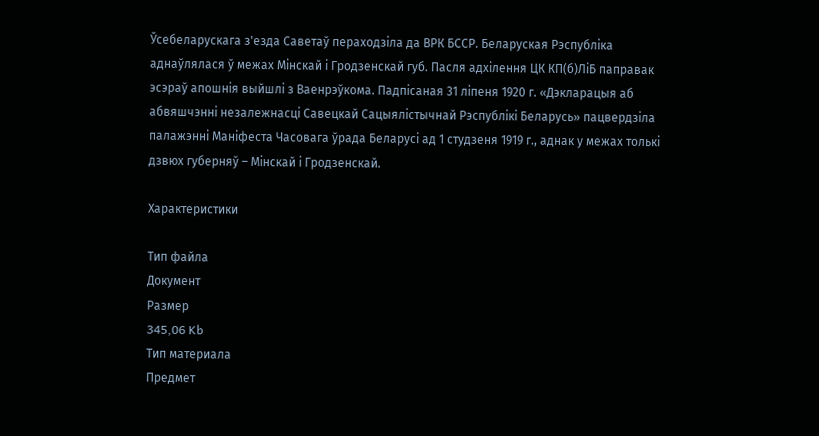Ўсебеларускага з'езда Саветаў пераходзіла да ВРК БССР. Беларуская Рэспубліка аднаўлялася ў межах Мінскай і Гродзенскай губ. Пасля адхілення ЦК КП(б)ЛіБ паправак эсэраў апошнія выйшлі з Ваенрэўкома. Падпісаная 31 ліпеня 1920 г. «Дэкларацыя аб абвяшчэнні незалежнасці Савецкай Сацыялістычнай Рэспублікі Беларусь» пацвердзіла палажэнні Маніфеста Часовага ўрада Беларусі ад 1 студзеня 1919 г., аднак у межах толькі дзвюх губерняў – Мінскай і Гродзенскай.

Характеристики

Тип файла
Документ
Размер
345,06 Kb
Тип материала
Предмет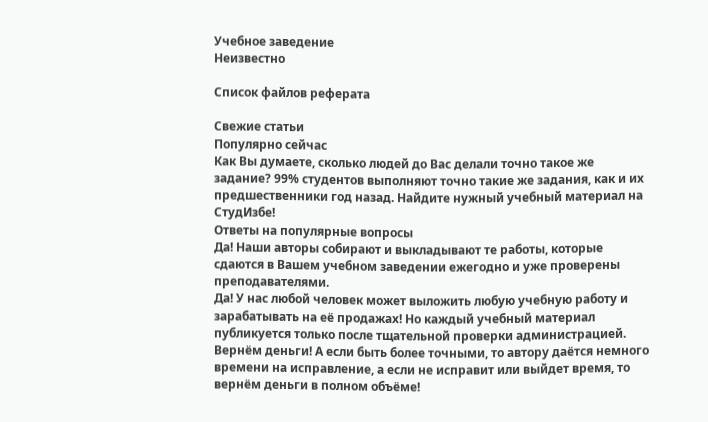Учебное заведение
Неизвестно

Список файлов реферата

Свежие статьи
Популярно сейчас
Как Вы думаете, сколько людей до Вас делали точно такое же задание? 99% студентов выполняют точно такие же задания, как и их предшественники год назад. Найдите нужный учебный материал на СтудИзбе!
Ответы на популярные вопросы
Да! Наши авторы собирают и выкладывают те работы, которые сдаются в Вашем учебном заведении ежегодно и уже проверены преподавателями.
Да! У нас любой человек может выложить любую учебную работу и зарабатывать на её продажах! Но каждый учебный материал публикуется только после тщательной проверки администрацией.
Вернём деньги! А если быть более точными, то автору даётся немного времени на исправление, а если не исправит или выйдет время, то вернём деньги в полном объёме!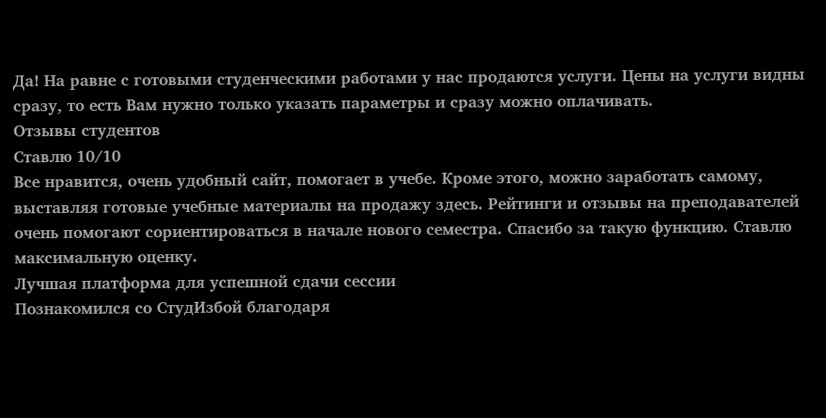Да! На равне с готовыми студенческими работами у нас продаются услуги. Цены на услуги видны сразу, то есть Вам нужно только указать параметры и сразу можно оплачивать.
Отзывы студентов
Ставлю 10/10
Все нравится, очень удобный сайт, помогает в учебе. Кроме этого, можно заработать самому, выставляя готовые учебные материалы на продажу здесь. Рейтинги и отзывы на преподавателей очень помогают сориентироваться в начале нового семестра. Спасибо за такую функцию. Ставлю максимальную оценку.
Лучшая платформа для успешной сдачи сессии
Познакомился со СтудИзбой благодаря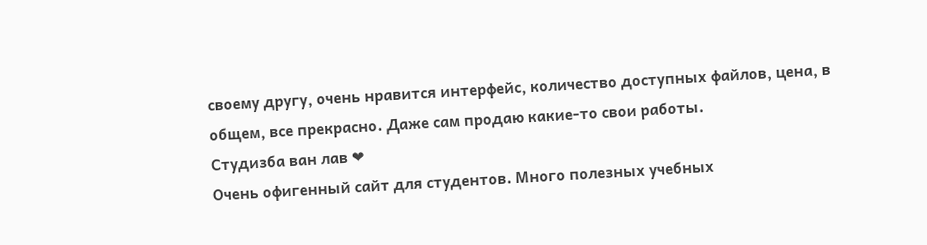своему другу, очень нравится интерфейс, количество доступных файлов, цена, в общем, все прекрасно. Даже сам продаю какие-то свои работы.
Студизба ван лав ❤
Очень офигенный сайт для студентов. Много полезных учебных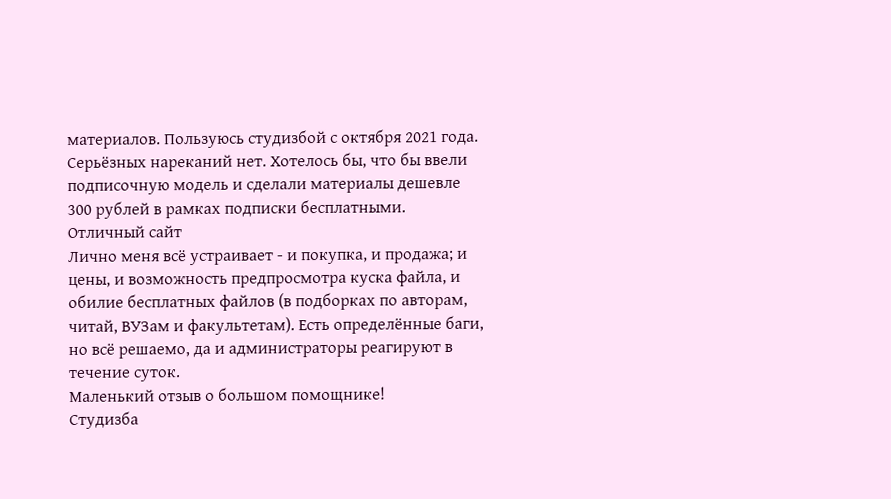материалов. Пользуюсь студизбой с октября 2021 года. Серьёзных нареканий нет. Хотелось бы, что бы ввели подписочную модель и сделали материалы дешевле 300 рублей в рамках подписки бесплатными.
Отличный сайт
Лично меня всё устраивает - и покупка, и продажа; и цены, и возможность предпросмотра куска файла, и обилие бесплатных файлов (в подборках по авторам, читай, ВУЗам и факультетам). Есть определённые баги, но всё решаемо, да и администраторы реагируют в течение суток.
Маленький отзыв о большом помощнике!
Студизба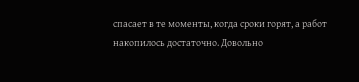спасает в те моменты, когда сроки горят, а работ накопилось достаточно. Довольно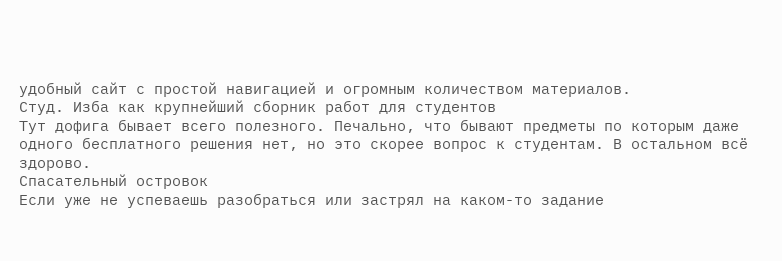удобный сайт с простой навигацией и огромным количеством материалов.
Студ. Изба как крупнейший сборник работ для студентов
Тут дофига бывает всего полезного. Печально, что бывают предметы по которым даже одного бесплатного решения нет, но это скорее вопрос к студентам. В остальном всё здорово.
Спасательный островок
Если уже не успеваешь разобраться или застрял на каком-то задание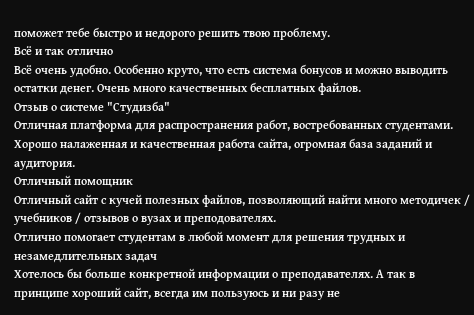поможет тебе быстро и недорого решить твою проблему.
Всё и так отлично
Всё очень удобно. Особенно круто, что есть система бонусов и можно выводить остатки денег. Очень много качественных бесплатных файлов.
Отзыв о системе "Студизба"
Отличная платформа для распространения работ, востребованных студентами. Хорошо налаженная и качественная работа сайта, огромная база заданий и аудитория.
Отличный помощник
Отличный сайт с кучей полезных файлов, позволяющий найти много методичек / учебников / отзывов о вузах и преподователях.
Отлично помогает студентам в любой момент для решения трудных и незамедлительных задач
Хотелось бы больше конкретной информации о преподавателях. А так в принципе хороший сайт, всегда им пользуюсь и ни разу не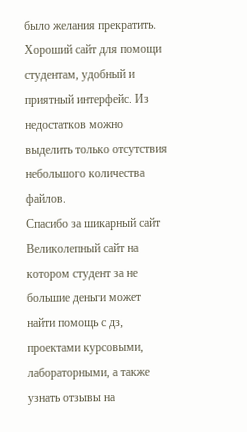было желания прекратить. Хороший сайт для помощи студентам, удобный и приятный интерфейс. Из недостатков можно выделить только отсутствия небольшого количества файлов.
Спасибо за шикарный сайт
Великолепный сайт на котором студент за не большие деньги может найти помощь с дз, проектами курсовыми, лабораторными, а также узнать отзывы на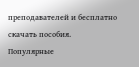преподавателей и бесплатно скачать пособия.
Популярные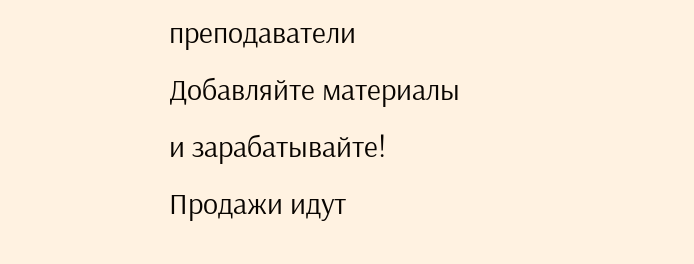преподаватели
Добавляйте материалы
и зарабатывайте!
Продажи идут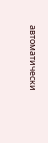автоматически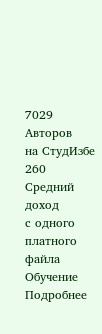7029
Авторов
на СтудИзбе
260
Средний доход
с одного платного файла
Обучение Подробнее